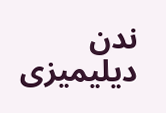ندن دیلیمیزی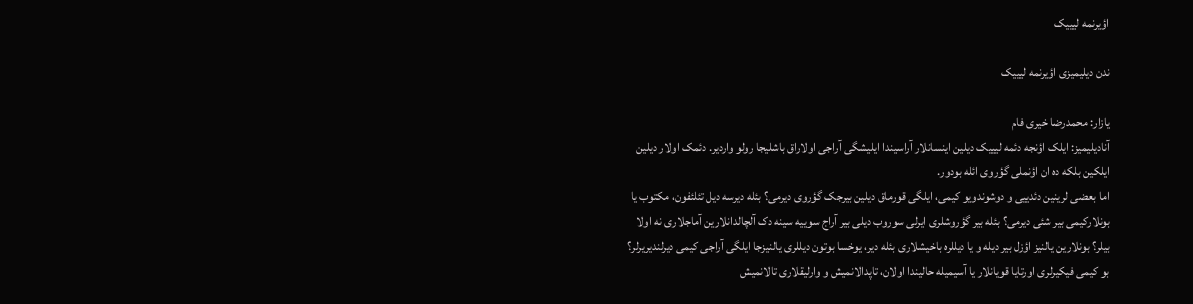اؤیرنمه لیییک

ندن دیلیمیزی اؤیرنمه لیییک

یازار: محمدرضا خیری فام
آنادیلیمیز: ایلک اؤنجه دئمه لیییک دیلین اینسانلار آراسیندا ایلیشگی آراجی اولاراق باشلیجا رولو واردیر. دئمک اولار دیلین ایلکین بلکه ده ان اؤنملی گؤروی ائله بودور.
اما بعضی لرینین دئدییی و دوشوندویو کیمی، ایلگی قورماق دیلین بیرجک گؤروی دیرمی؟ بئله دیرسه دیل تئلئفون، مکتوب یا بونلارکیمی بیر شئی دیرمی؟ بئله بیر گؤروشلری ایرلی سوروب دیلی بیر آراج سوییه سینه دک آلچالدانلارین آماجلاری نه اولا بیلر؟ بونلارین یالنیز اؤزل بیر دیله و یا دیللره باخیشلاری بئله دیر، یوخسا بوتون دیللری یالنیزجا ایلگی آراجی کیمی دیرلندیریرلر؟
بو کیمی فیکیرلری اورتایا قویانلار یا آسیمیله حالیندا اولان، تاپدالانمیش و وارلیقلاری تالانمیش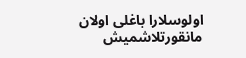اولوسلارا باغلی اولان مانقورتلاشمیش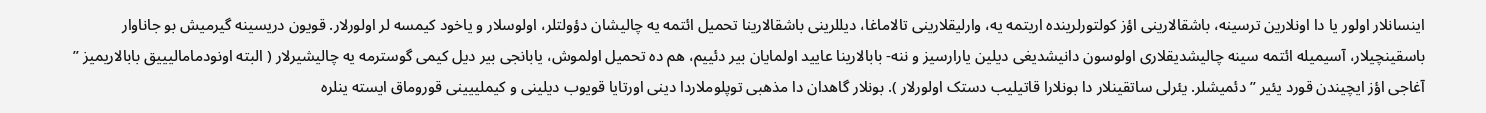اینسانلار اولور یا دا اونلارین ترسینه، باشقالارینی اؤز کولتورلرینده اریتمه یه، وارلیقلارینی تالاماغا، دیللرینی باشقالارینا تحمیل ائتمه یه چالیشان دؤولتلر، اولوسلار و یاخود کیمسه لر اولورلار. قویون دریسینه گیرمیش بو جاناوار باسقینچیلار، آسیمیله ائتمه سینه چالیشدیقلاری اولوسون دانیشدیغی دیلین یارارسیز و ننه- بابالارینا عایید اولمایان بیر دئییم، هم ده تحمیل اولموش، یابانجی بیر دیل کیمی گوسترمه یه چالیشیرلار ( البته اونودمامالیییق بابالاریمیز ” آغاجی اؤز ایچیندن قورد یئیر ” دئمیشلر. یئرلی ساتقینلار دا بونلارا قاتیلیب دستک اولورلار ). بونلار گاهدان دا مذهبی توپلوملاردا دینی اورتایا قویوب دیلینی و کیملییینی قوروماق ایسته ینلره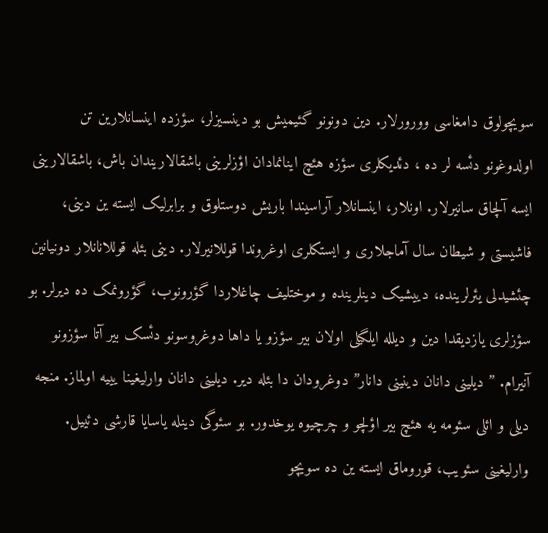سویچولوق دامغاسی وورورلار. دین دونونو گئیمیش بو دینسیزلر، سؤزده اینسانلارین تن اولدوغونو دئسه لر ده ، دئدیکلری سؤزه هئچ اینانمادان اؤزلرینی باشقالاریندان باش، باشقالارینی ایسه آلچاق سانیرلار. اونلار، اینسانلار آراسیندا باریش دوستلوق و برابرلیک ایسته ین دینی، فاشیستی و شیطان سال آماجلاری و ایستکلری اوغروندا قوللانیرلار. دینی بئله قوللانانلار دونیانین چئشیدلی یئرلرینده، دییشیک دینلرینده و موختلیف چاغلاردا گؤرونوب، گؤرونمک ده دیرلر. بو سؤزلری یازدیقدا دین و دیلله ایلگیلی اولان بیر سؤزو یا داها دوغروسونو دئسک بیر آتا سؤزونو آنیرام. ” دیلینی دانان دینینی دانار” دوغرودان دا بئله دیر. دیلینی دانان وارلیغینا یییه اولماز. منجه دیلی و ائلی سئومه یه هئچ بیر اؤلچو و چرچیوه یوخدور. بو سئوگی دینله یاسایا قارشی دئییل. وارلیغینی سئویب، قوروماق ایسته ین ده سویچو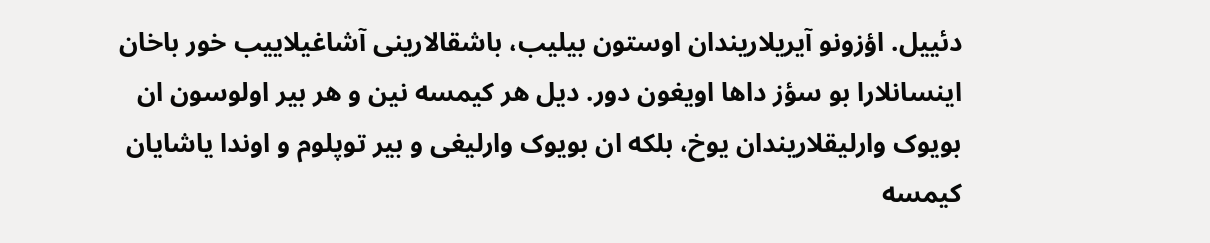دئییل. اؤزونو آیریلاریندان اوستون بیلیب، باشقالارینی آشاغیلاییب خور باخان اینسانلارا بو سؤز داها اویغون دور. دیل هر کیمسه نین و هر بیر اولوسون ان بویوک وارلیقلاریندان یوخ، بلکه ان بویوک وارلیغی و بیر توپلوم و اوندا یاشایان کیمسه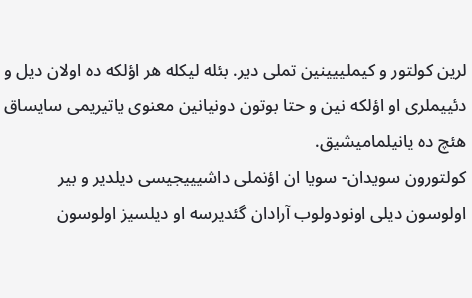لرین کولتور و کیملییینین تملی دیر. بئله لیکله هر اؤلکه ده اولان دیل و دئییملری او اؤلکه نین و حتا بوتون دونیانین معنوی یاتیریمی سایساق هئچ ده یانیلمامیشیق.
کولتورون سویدان- سویا ان اؤنملی داشیییجیسی دیلدیر و بیر اولوسون دیلی اونودولوب آرادان گئدیرسه او دیلسیز اولوسون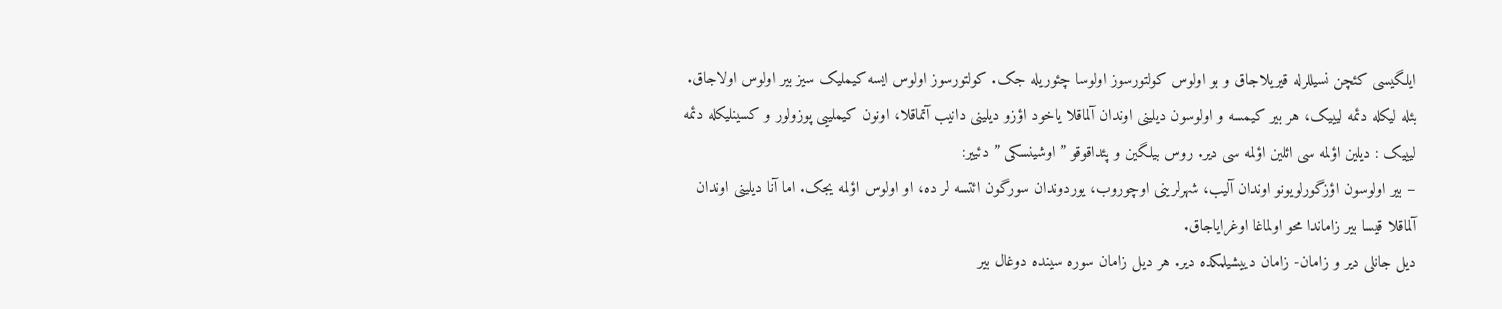ایلگیسی کئچن نسیللرله قیریلاجاق و بو اولوس کولتورسوز اولوسا چئوریله جک. کولتورسوز اولوس ایسه کیملیک سیز بیر اولوس اولاجاق. بئله لیکله دئمه لیییک، هر بیر کیمسه و اولوسون دیلینی اوندان آلماقلا یاخود اؤزو دیلینی دانیب آتماقلا، اونون کیملییی پوزولور و کسینلیکله دئمه لیییک : دیلین اؤلمه سی ائلین اؤلمه سی دیر. روس بیلگین و پئداقوقو ” اوشینسکی ” دئییر:
– بیر اولوسون اؤزگورلویونو اوندان آلیب، شهرلرینی اوچوروب، یوردوندان سورگون ائتسه لر ده، او اولوس اؤلمه یجک. اما آنا دیلینی اوندان آلماقلا قیسا بیر زاماندا محو اولماغا اوغرایاجاق.
دیل جانلی دیر و زامان- زامان دییشیلمکده دیر. هر دیل زامان سوره سینده دوغال بیر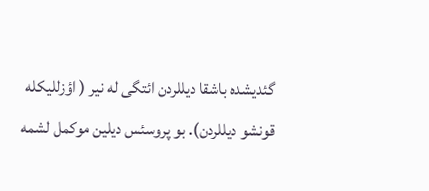گئدیشده باشقا دیللردن ائتگی له نیر ( اؤزللیکله قونشو دیللردن). بو پروسئس دیلین موکمل لشمه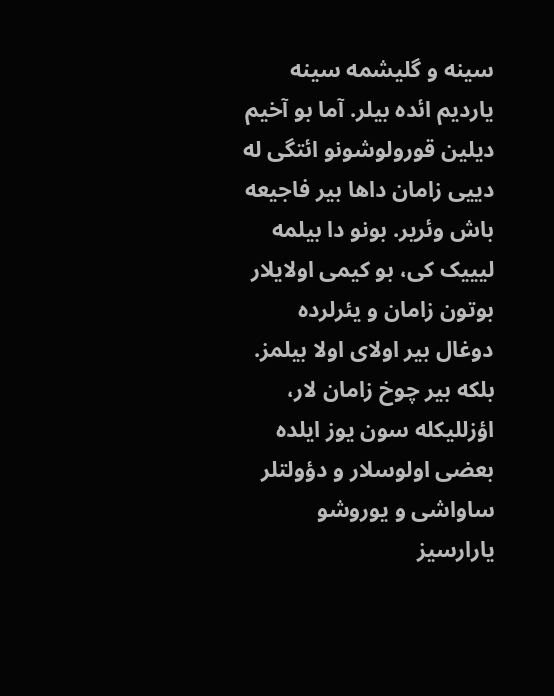سینه و گلیشمه سینه یاردیم ائده بیلر. آما بو آخیم دیلین قورولوشونو ائتگی له دییی زامان داها بیر فاجیعه باش وئریر. بونو دا بیلمه لیییک کی، بو کیمی اولایلار بوتون زامان و یئرلرده دوغال بیر اولای اولا بیلمز. بلکه بیر چوخ زامان لار، اؤزللیکله سون یوز ایلده بعضی اولوسلار و دؤولتلر ساواشی و یوروشو یارارسیز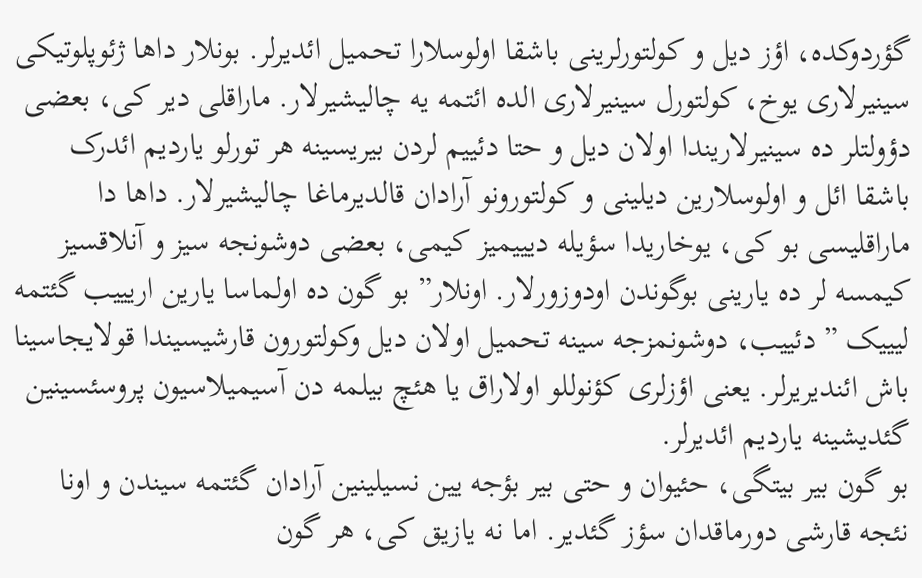گؤردوکده، اؤز دیل و کولتورلرینی باشقا اولوسلارا تحمیل ائدیرلر. بونلار داها ژئوپلوتیکی سینیرلاری یوخ، کولتورل سینیرلاری الده ائتمه یه چالیشیرلار. ماراقلی دیر کی، بعضی دؤولتلر ده سینیرلاریندا اولان دیل و حتا دئییم لردن بیریسینه هر تورلو یاردیم ائدرک باشقا ائل و اولوسلارین دیلینی و کولتورونو آرادان قالدیرماغا چالیشیرلار. داها دا ماراقلیسی بو کی، یوخاریدا سؤیله دیییمیز کیمی، بعضی دوشونجه سیز و آنلاقسیز کیمسه لر ده یارینی بوگوندن اودوزورلار. اونلار” بو گون ده اولماسا یارین اریییب گئتمه لیییک ” دئییب، دوشونمزجه سینه تحمیل اولان دیل وکولتورون قارشیسیندا قولایجاسینا باش ائندیریرلر. یعنی اؤزلری کؤنوللو اولاراق یا هئچ بیلمه دن آسیمیلاسیون پروسئسینین گئدیشینه یاردیم ائدیرلر.
بو گون بیر بیتگی، حئیوان و حتی بیر بؤجه یین نسیلینین آرادان گئتمه سیندن و اونا نئجه قارشی دورماقدان سؤز گئدیر. اما نه یازیق کی، هر گون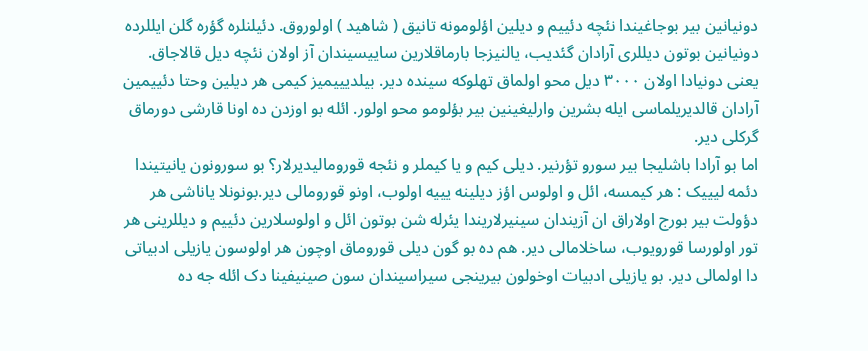دونیانین بیر بوجاغیندا نئچه دئییم و دیلین اؤلومونه تانیق ( شاهید ) اولوروق. دئیلنلره گؤره گلن ایللرده دونیانین بوتون دیللری آرادان گئدیب، یالنیزجا بارماقلارین ساییسیندان آز اولان نئچه دیل قالاجاق. یعنی دونیادا اولان ۳۰۰۰ دیل محو اولماق تهلوکه سینده دیر. بیلدیییمیز کیمی هر دیلین وحتا دئییمین آرادان قالدیریلماسی ایله بشرین وارلیغینین بیر بؤلومو محو اولور. ائله بو اوزدن ده اونا قارشی دورماق گرکلی دیر.
اما بو آرادا باشلیجا بیر سورو تؤرنیر. دیلی کیم و یا کیملر و نئجه قورومالیدیرلار؟ بو سورونون یانیتیندا دئمه لیییک : هر کیمسه، ائل و اولوس اؤز دیلینه یییه اولوب، اونو قورومالی دیر.بونونلا یاناشی هر دؤولت بیر بورج اولاراق ان آزیندان سینیرلاریندا یئرله شن بوتون ائل و اولوسلارین دئییم و دیللرینی هر تور اولورسا قورویوب، ساخلامالی دیر. هم ده بو گون دیلی قوروماق اوچون هر اولوسون یازیلی ادبیاتی دا اولمالی دیر. بو یازیلی ادبیات اوخولون بیرینجی سیراسیندان سون صینیفینا دک ائله جه ده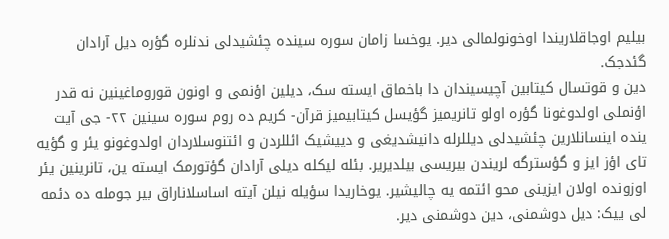بیلیم اوجاقلاریندا اوخونولمالی دیر. یوخسا زامان سوره سینده چئشیدلی ندنلره گؤره دیل آرادان گئدجک.
دین و قوتسال کیتابین آچیسیندان دا باخماق ایسته سک، دیلین اؤنمی و اونون قوروماغینین نه قدر اؤنملی اولدوغونا گؤره اولو تانریمیز گؤیسل کیتابیمیز قرآن- کریم ده روم سوره سینین ۲۲- جی آیت ینده اینسانلارین چئشیدلی دیللرله دانیشدیغی و دییشیک ائللردن و ائتنوسلاردان اولدوغونو یئر و گؤیه تای اؤز ایز و گؤسترگه لریندن بیریسی بیلدیریر. بئله لیکله دیلی آرادان گؤتورمک ایسته ین، تانرینین یئر اوزونده اولان ایزینی محو ائتمه یه چالیشیر. یوخاریدا سؤیله نیلن آیته اساسلاناراق بیر جومله ده دئمه لی ییک: دیل دوشمنی، دین دوشمنی دیر.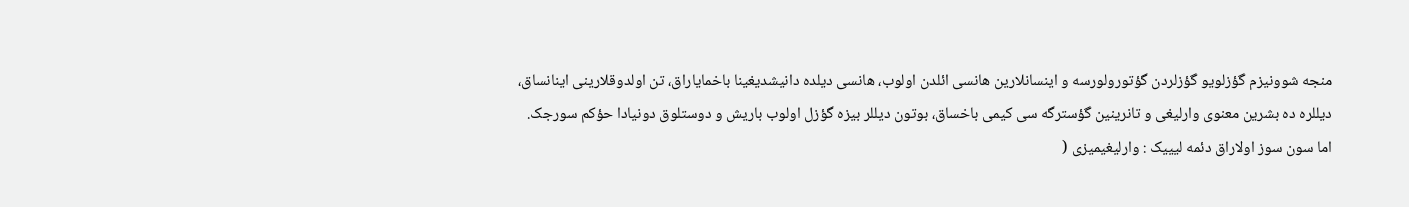منجه شوونیزم گؤزلویو گؤزلردن گؤتورولورسه و اینسانلارین هانسی ائلدن اولوب، هانسی دیلده دانیشدیغینا باخمایاراق، تن اولدوقلارینی اینانساق، دیللره ده بشرین معنوی وارلیغی و تانرینین گؤسترگه سی کیمی باخساق، بوتون دیللر بیزه گؤزل اولوب باریش و دوستلوق دونیادا حؤکم سورجک.
اما سون سوز اولاراق دئمه لیییک : وارلیغیمیزی (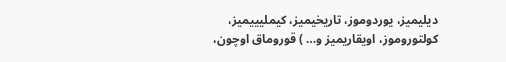دیلیمیز، یوردوموز، تاریخیمیز، کیملیییمیز، کولتوروموز، اویقاریمیز و… ) قوروماق اوچون،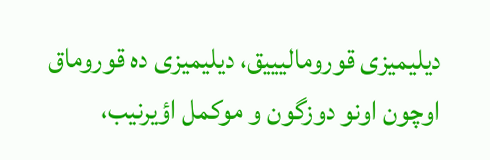دیلیمیزی قورومالیییق، دیلیمیزی ده قوروماق اوچون اونو دوزگون و موکمل اؤیرنیب،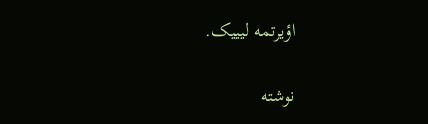اؤیرتمه لیییک.

نوشته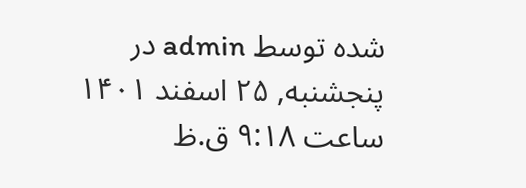شده توسط admin در پنجشنبه, ۲۵ اسفند ۱۴۰۱ ساعت ۹:۱۸ ق.ظ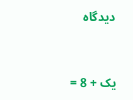دیدگاه


یک + 8 =